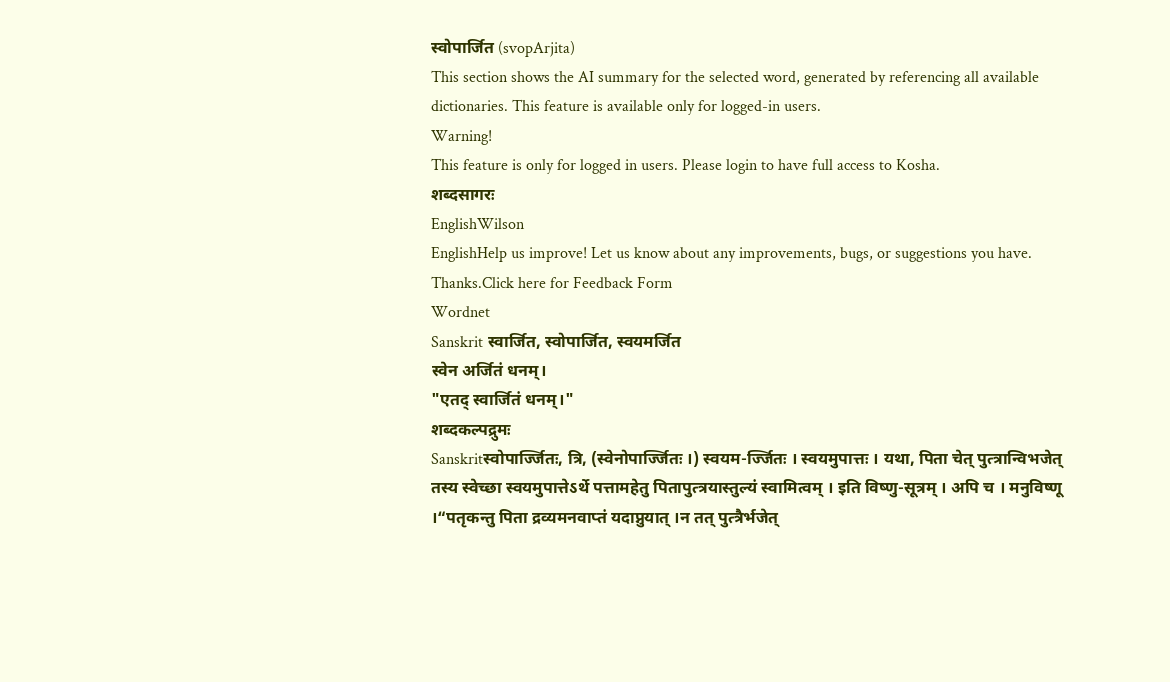स्वोपार्जित (svopArjita)
This section shows the AI summary for the selected word, generated by referencing all available dictionaries. This feature is available only for logged-in users.
Warning!
This feature is only for logged in users. Please login to have full access to Kosha.
शब्दसागरः
EnglishWilson
EnglishHelp us improve! Let us know about any improvements, bugs, or suggestions you have. Thanks.Click here for Feedback Form
Wordnet
Sanskrit स्वार्जित, स्वोपार्जित, स्वयमर्जित
स्वेन अर्जितं धनम्।
"एतद् स्वार्जितं धनम्।"
शब्दकल्पद्रुमः
Sanskritस्वोपार्ज्जितः, त्रि, (स्वेनोपार्ज्जितः ।) स्वयम-र्ज्जितः । स्वयमुपात्तः । यथा, पिता चेत् पुत्त्रान्विभजेत् तस्य स्वेच्छा स्वयमुपात्तेऽर्थे पत्तामहेतु पितापुत्त्रयास्तुल्यं स्वामित्वम् । इति विष्णु-सूत्रम् । अपि च । मनुविष्णू ।“पतृकन्तु पिता द्रव्यमनवाप्तं यदाप्नुयात् ।न तत् पुत्त्रैर्भजेत्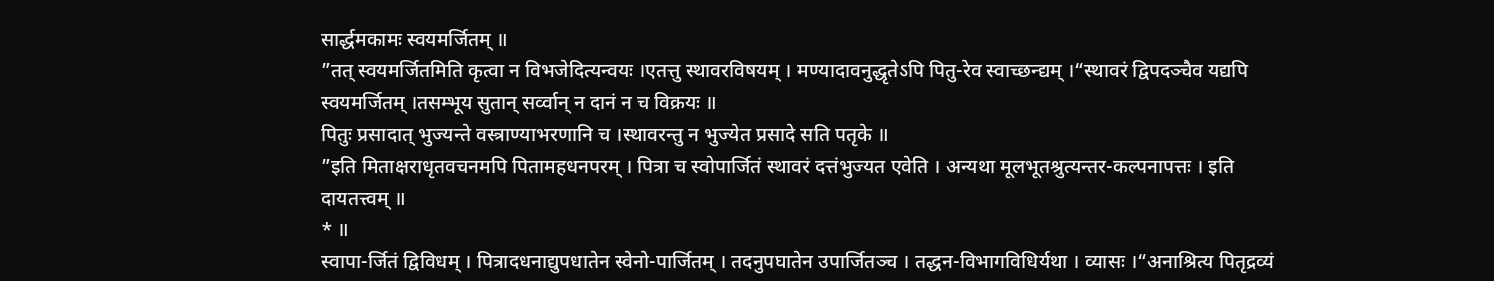सार्द्धमकामः स्वयमर्जितम् ॥
”तत् स्वयमर्जितमिति कृत्वा न विभजेदित्यन्वयः ।एतत्तु स्थावरविषयम् । मण्यादावनुद्धृतेऽपि पितु-रेव स्वाच्छन्द्यम् ।“स्थावरं द्विपदञ्चैव यद्यपि स्वयमर्जितम् ।तसम्भूय सुतान् सर्व्वान् न दानं न च विक्रयः ॥
पितुः प्रसादात् भुज्यन्ते वस्त्राण्याभरणानि च ।स्थावरन्तु न भुज्येत प्रसादे सति पतृके ॥
”इति मिताक्षराधृतवचनमपि पितामहधनपरम् । पित्रा च स्वोपार्जितं स्थावरं दत्तंभुज्यत एवेति । अन्यथा मूलभूतश्रुत्यन्तर-कल्पनापत्तः । इति दायतत्त्वम् ॥
* ॥
स्वापा-र्जितं द्विविधम् । पित्रादधनाद्युपधातेन स्वेनो-पार्जितम् । तदनुपघातेन उपार्जितञ्च । तद्धन-विभागविधिर्यथा । व्यासः ।“अनाश्रित्य पितृद्रव्यं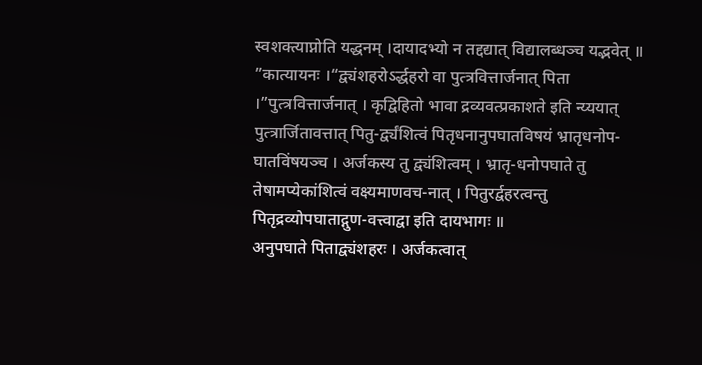स्वशक्त्याप्नोति यद्धनम् ।दायादभ्यो न तद्दद्यात् विद्यालब्धञ्च यद्भवेत् ॥
”कात्यायनः ।“द्व्यंशहरोऽर्द्धहरो वा पुत्त्रवित्तार्जनात् पिता ।”पुत्त्रवित्तार्जनात् । कृद्विहितो भावा द्रव्यवत्प्रकाशते इति न्य्ययात् पुत्त्रार्जितावत्तात् पितु-र्द्व्यंशित्वं पितृधनानुपघातविषयं भ्रातृधनोप-घातविंषयञ्च । अर्जकस्य तु द्व्यंशित्वम् । भ्रातृ-धनोपघाते तु तेषामप्येकांशित्वं वक्ष्यमाणवच-नात् । पितुरर्द्वहरत्वन्तु पितृद्रव्योपघाताद्गुण-वत्त्वाद्वा इति दायभागः ॥
अनुपघाते पिताद्व्यंशहरः । अर्जकत्वात्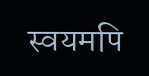स्वयमपि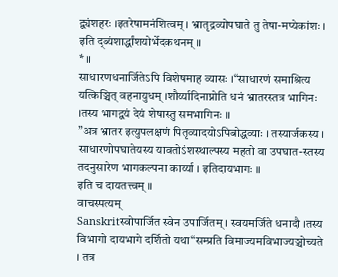द्व्यंशहरः ।इतरेषामनंशित्वम् । भ्रातृद्रव्योपघाते तु तेषा-मप्येकांशः । इति द्ब्यंशार्द्धांशयोर्भेदकथनम् ॥
* ॥
साधारणधनार्जितेऽपि विशेषमाह व्यासः ।“साधारणं समाश्रित्य यत्किञ्चित् वहनायुधम् ।शौर्य्यादिनाप्नोति धनं भ्रातरस्तत्र भागिनः ।तस्य भागद्वयं देयं शेषास्तु समभागिनः ॥
”अत्र भ्रातर इत्युपलक्षणं पितृव्यादयोऽपिबोद्धव्याः । तस्यार्जकस्य । साधारणोपघातेयस्य यावतोऽंशस्थाल्पस्य महतो वा उपघात-स्तस्य तदनुसारेण भागकल्पना कार्य्या । इतिदायभागः ॥
इति च दायतत्त्वम् ॥
वाचस्पत्यम्
Sanskritस्वोपार्जित स्वेन उपार्जितम् । स्वयमर्जिते धनादौ ।तस्य विभागो दायभागे दर्शितो यथा“सम्प्रति विमाज्यमविभाज्यञ्चोच्यते । तत्र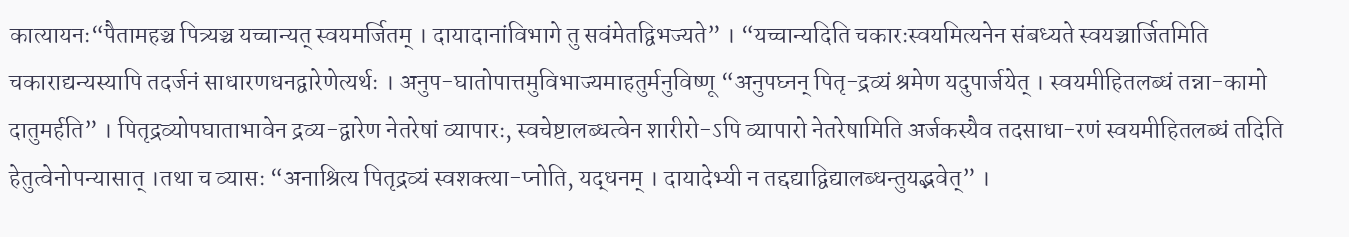कात्यायनः“पैतामहञ्च पित्र्यञ्च यच्चान्यत् स्वयमर्जितम् । दायादानांविभागे तु सवंमेतद्विभज्यते” । “यच्चान्यदिति चकारःस्वयमित्यनेन संबध्यते स्वयञ्चार्जितमिति चकाराद्यन्यस्यापि तदर्जनं साधारणधनद्वारेणेत्यर्थः । अनुप-घातोपात्तमुविभाज्यमाहतुर्मनुविष्णू “अनुपघ्नन् पितृ-द्रव्यं श्रमेण यदुपार्जयेत् । स्वयमीहितलब्धं तन्ना-कामो दातुमर्हति” । पितृद्रव्योपघाताभावेन द्रव्य-द्वारेण नेतरेषां व्यापारः, स्वचेष्टालब्धत्वेन शारीरो-ऽपि व्यापारो नेतरेषामिति अर्जकस्यैव तदसाधा-रणं स्वयमीहितलब्धं तदिति हेतुत्वेनोपन्यासात् ।तथा च व्यासः “अनाश्रित्य पितृद्रव्यं स्वशक्त्या-प्नोति, यद्धनम् । दायादेभ्यी न तद्दद्याद्विद्यालब्धन्तुयद्भवेत्” ।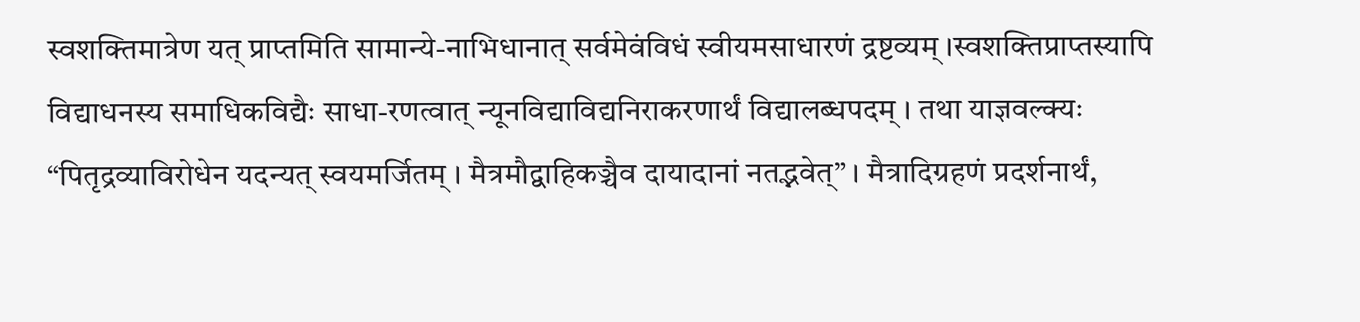स्वशक्तिमात्रेण यत् प्राप्तमिति सामान्ये-नाभिधानात् सर्वमेवंविधं स्वीयमसाधारणं द्रष्टव्यम् ।स्वशक्तिप्राप्तस्यापि विद्याधनस्य समाधिकविद्यैः साधा-रणत्वात् न्यूनविद्याविद्यनिराकरणार्थं विद्यालब्धपदम् । तथा याज्ञवल्क्यः “पितृद्रव्याविरोधेन यदन्यत् स्वयमर्जितम् । मैत्रमौद्वाहिकञ्चैव दायादानां नतद्भवेत्” । मैत्रादिग्रहणं प्रदर्शनार्थं,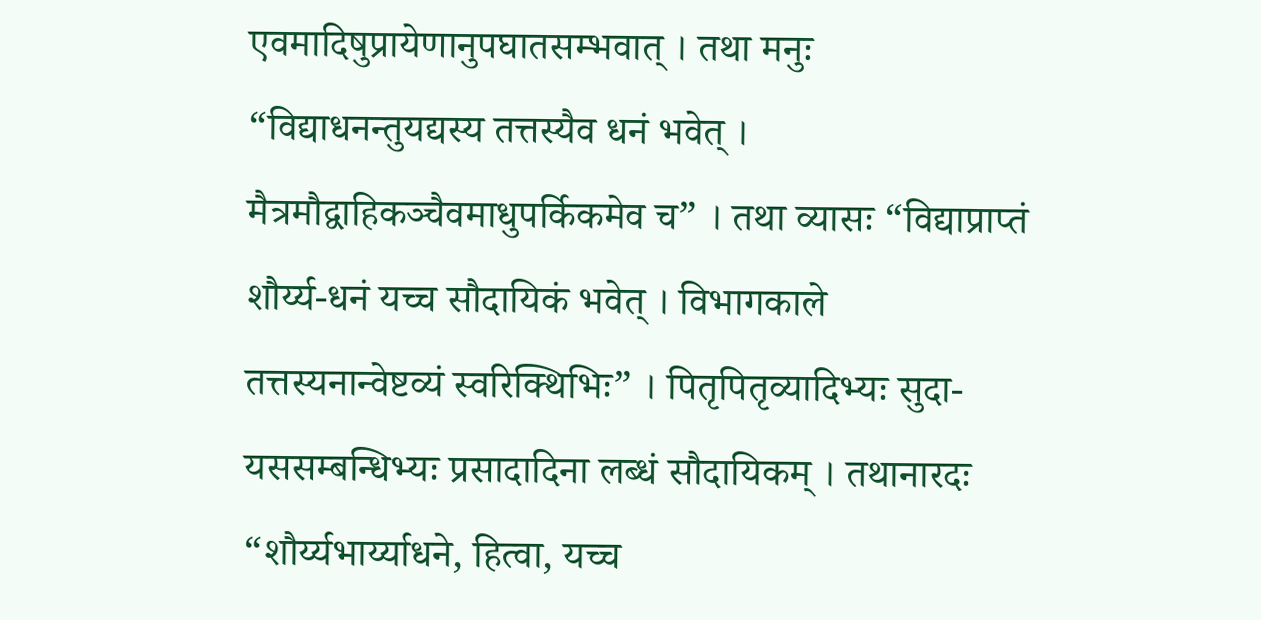एवमादिषुप्रायेणानुपघातसम्भवात् । तथा मनुः “विद्याधनन्तुयद्यस्य तत्तस्यैव धनं भवेत् । मैत्रमौद्वाहिकञ्चैवमाधुपर्किकमेव च” । तथा व्यासः “विद्याप्राप्तं शौर्य्य-धनं यच्च सौदायिकं भवेत् । विभागकाले तत्तस्यनान्वेष्टव्यं स्वरिक्थिभिः” । पितृपितृव्यादिभ्यः सुदा-यससम्बन्धिभ्यः प्रसादादिना लब्धं सौदायिकम् । तथानारदः “शौर्य्यभार्य्याधने, हित्वा, यच्च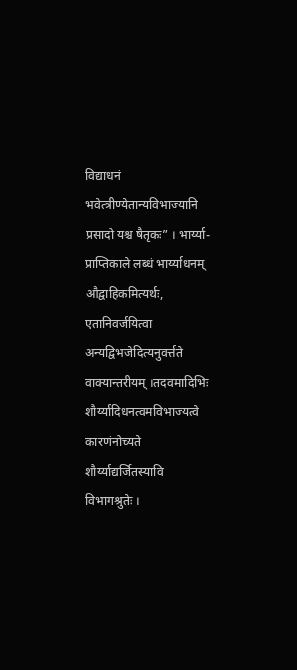विद्याधनं भवेत्त्रीण्येतान्यविभाज्यानि प्रसादो यश्च षैतृकः” । भार्य्या-प्राप्तिकाले लब्धं भार्य्याधनम् औद्वाहिकमित्यर्थः, एतानिवर्जयित्वा अन्यद्विभजेदित्यनुवर्त्तते वाक्यान्तरीयम् ।तदवमादिभिः शौर्य्यादिधनत्वमविभाज्यत्वे कारणंनोच्यते शौर्य्याद्यर्जितस्यावि विभागश्रुतेः ।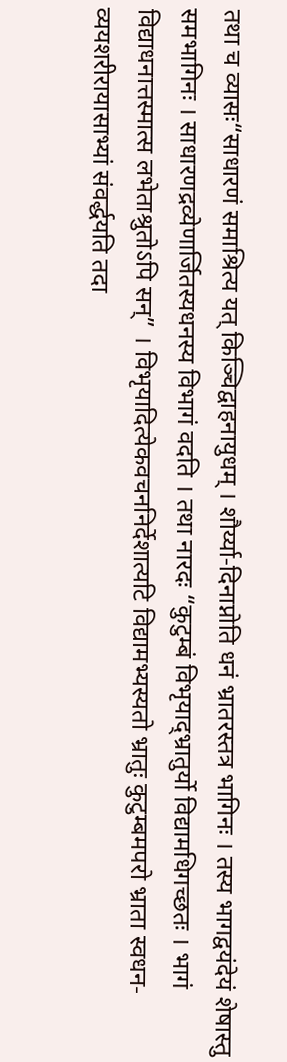तथा च व्यासः“साधारणं समाश्रित्य यत् किञ्चिद्वाहनायुधम् । शौर्य्या-दिनाप्नोति धनं भ्रातरस्तत्र भागिनः । तस्य भागद्वयंदेयं शेषास्तु समभागिनः । साधारणद्रव्येणार्जितस्यधनस्य विभागं वदति । तथा नारदः “कुटुम्बं विभृयाद्भ्रातुर्यो विद्यामधिगच्छतः । भागं विद्याधनात्तस्मात्स लभेताश्रुतोऽपि सन्” । विभृयादित्येकवचननिर्देशात्यटि विद्यामभ्यस्यतो भ्रातुः कुटुम्बमपरो भ्राता स्वधन-व्ययशरीरायासाभ्यां संवर्द्धयति तदा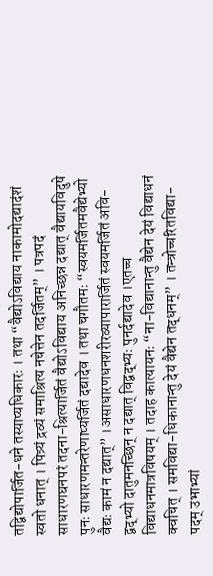तद्विद्योपार्जित-धने तस्याप्यधिकारः । तथा “वैद्योऽविद्याय नाकामोदद्यादंशं स्वतो धनात् । पित्र्यं द्रव्यं समाश्रित्य नचेत्तेन तदर्जितम्” । पत्रपदं साधारणघनपरं तदना-श्रित्यार्जितं वैद्योऽविद्याय अनिच्छन्न दद्यात् वैद्यायविदुषे पुनः साधारणमन्तरेणाप्यर्जितं दद्यादेव । तथा चगौतमः “स्वयमर्जितमवैद्येभ्यो वैद्यः कामं न दद्यात्” ।असाधारणधनशरीरव्यापारार्जितं स्वयमर्जितं अवि-द्वद्भ्यो दातुमनच्छिन् न दद्यात् विद्वद्भ्यः पुनर्दद्यादेव ।एतच्च विद्याधनमात्रविषयम् । तदाह कात्यायनः “ना-विद्यानान्तु वैद्येन देयं विद्याधनं क्वचित् । समविद्या-धिकानान्तु देयं वैद्येन तद्धनम्” । तन्त्रोच्चरितविद्या-पदम् उभाभ्यां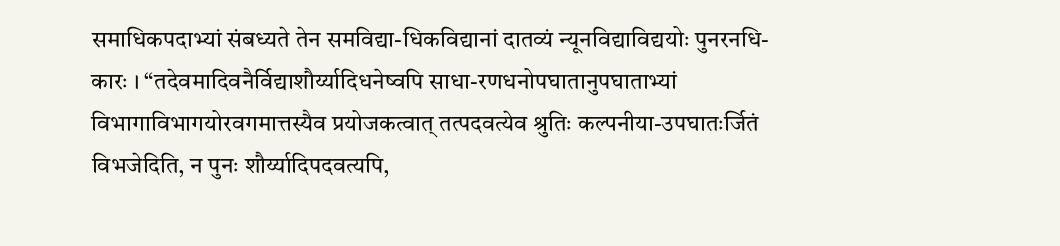समाधिकपदाभ्यां संबध्यते तेन समविद्या-धिकविद्यानां दातव्यं न्यूनविद्याविद्ययोः पुनरनधि-कारः । “तदेवमादिवनैर्विद्याशौर्य्यादिधनेष्वपि साधा-रणधनोपघातानुपघाताभ्यां विभागाविभागयोरवगमात्तस्यैव प्रयोजकत्वात् तत्पदवत्येव श्रुतिः कल्पनीया-उपघातःर्जितं विभजेदिति, न पुनः शौर्य्यादिपदवत्यपि,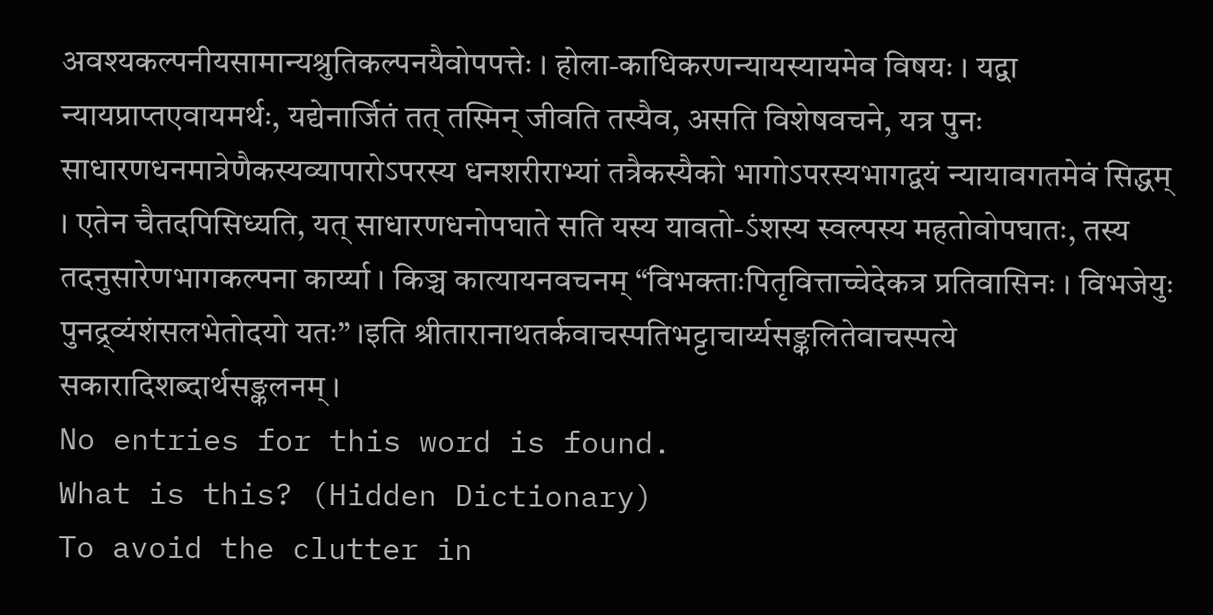अवश्यकल्पनीयसामान्यश्रुतिकल्पनयैवोपपत्तेः । होला-काधिकरणन्यायस्यायमेव विषयः । यद्वा न्यायप्राप्तएवायमर्थः, यद्येनार्जितं तत् तस्मिन् जीवति तस्यैव, असति विशेषवचने, यत्र पुनः साधारणधनमात्रेणैकस्यव्यापारोऽपरस्य धनशरीराभ्यां तत्रैकस्यैको भागोऽपरस्यभागद्वयं न्यायावगतमेवं सिद्धम् । एतेन चैतदपिसिध्यति, यत् साधारणधनोपघाते सति यस्य यावतो-ऽंशस्य स्वल्पस्य महतोवोपघातः, तस्य तदनुसारेणभागकल्पना कार्य्या । किञ्च कात्यायनवचनम् “विभक्ताःपितृवित्ताच्चेदेकत्र प्रतिवासिनः । विभजेयुः पुनद्र्व्यंशंसलभेतोदयो यतः” ।इति श्रीतारानाथतर्कवाचस्पतिभट्टाचार्य्यसङ्कलितेवाचस्पत्ये सकारादिशब्दार्थसङ्कलनम् ।
No entries for this word is found.
What is this? (Hidden Dictionary)
To avoid the clutter in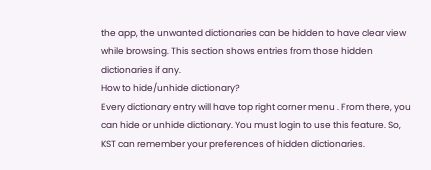the app, the unwanted dictionaries can be hidden to have clear view while browsing. This section shows entries from those hidden dictionaries if any.
How to hide/unhide dictionary?
Every dictionary entry will have top right corner menu . From there, you can hide or unhide dictionary. You must login to use this feature. So, KST can remember your preferences of hidden dictionaries.